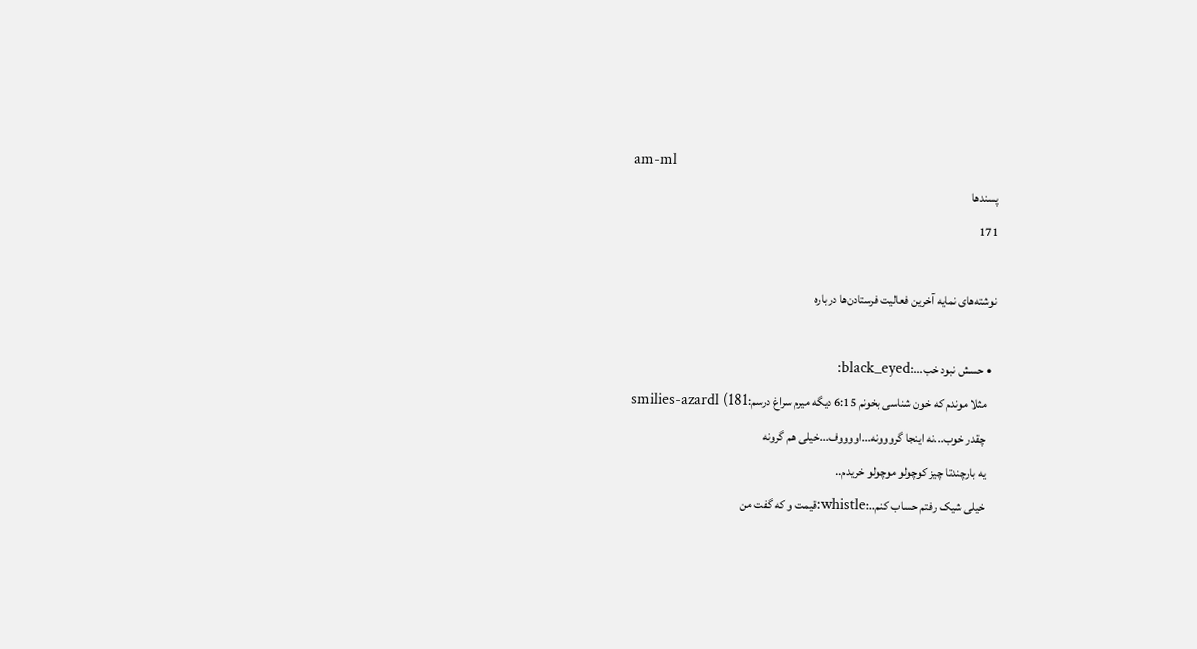am-ml
پسندها
171

نوشته‌های نمایه آخرین فعالیت فرستادن‌ها درباره

  • حسش نبود خب...:black_eyed:
    مثلا موندم که خون شناسی بخونم 6:15 دیگه میرم سراغ درسم:smilies-azardl (181
    چقدر خوب...نه اینجا گرووونه...اووووف...خیلی هم گرونه
    یه بارچندتا چیز کوچولو موچولو خریدم..
    خیلی شیک رفتم حساب کنم..:whistle:قیمت و که گفت من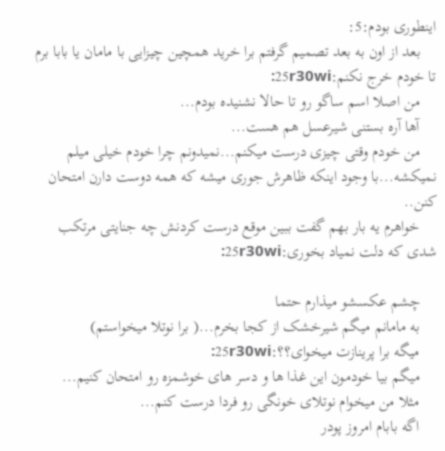اینطوری بودم:5:
    بعد از اون به بعد تصمیم گرفتم برا خرید همچین چیزایی با مامان یا بابا برم تا خودم خرج نکنم:25r30wi:
    من اصلا اسم ساگو رو تا حالا نشنیده بودم...
    آها آره بستنی شیرعسل هم هست...
    من خودم وقتی چیزی درست میکنم...نمیدونم چرا خودم خیلی میلم نمیکشه...با وجود اینکه ظاهرش جوری میشه که همه دوست دارن امتحان کنن..
    خواهرم یه بار بهم گفت ببین موقع درست کردنش چه جنایتی مرتکب شدی که دلت نمیاد بخوری:25r30wi:

    چشم عکسشو میذارم حتما
    به مامانم میگم شیرخشک از کجا بخرم...( برا نوتلا میخواستم)
    میگه برا پرینازت میخوای؟؟:25r30wi:
    میگم بیا خودمون این غذا ها و دسر های خوشمزه رو امتحان کنیم...
    مثلا من میخوام نوتلای خونگی رو فردا درست کنم...
    اگه بابام امروز پودر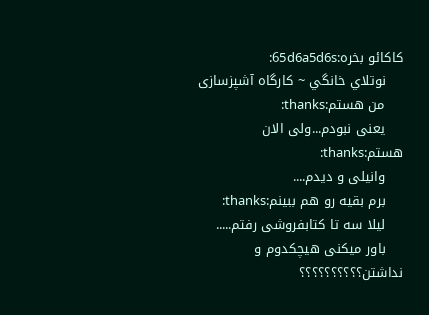کاکائو بخره:65d6a5d6s:
    نوتلاي خانگي ~ کارگاه آشپزسازی
    من هستم:thanks:
    یعنی نبودم...ولی الان هستم:thanks:
    وانیلی و دیدم....
    برم بقیه رو هم ببینم:thanks:
    لیلا سه تا کتابفروشی رفتم.....
    باور میکنی هیچکدوم و نداشتن؟؟؟؟؟؟؟؟؟؟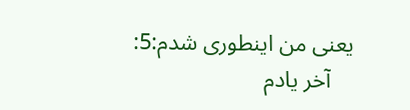یعنی من اینطوری شدم:5:
    آخر یادم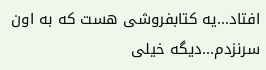افتاد...یه کتابفروشی هست که به اون سرنزدم...دیگه خیلی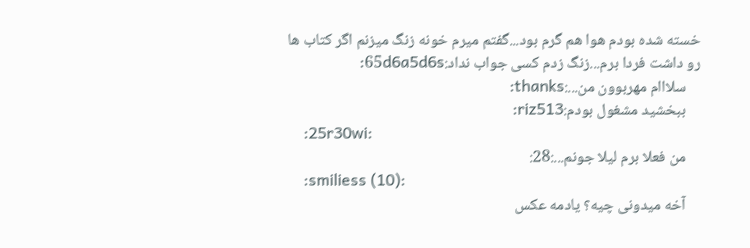خسته شده بودم هوا هم گرم بود...گفتم میرم خونه زنگ میزنم اگر کتاب ها رو داشت فردا برم...زنگ زدم کسی جواب نداد:65d6a5d6s:
    سلااام مهربوون من...:thanks:
    ببخشید مشغول بودم:riz513:
    :25r30wi:
    من فعلا برم لیلا جونم...:28:
    :smiliess (10):
    آخه میدونی چیه؟ یادمه عکس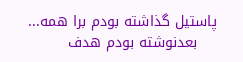پاستیل گذاشته بودم برا همه...
    بعدنوشته بودم هدف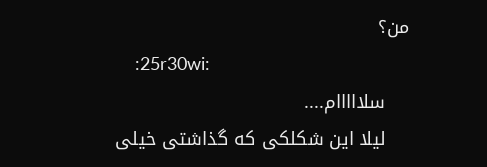من؟
    :25r30wi:
    سلااااام....
    لیلا این شکلکی که گذاشتی خیلی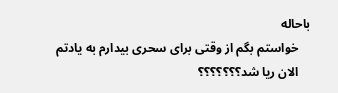باحاله
    خواستم بگم از وقتی برای سحری بیدارم به یادتم
    الان ریا شد؟؟؟؟؟؟؟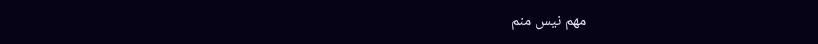مهم نیس منم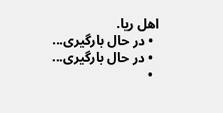اهل ریا.
  • در حال بارگیری...
  • در حال بارگیری...
  •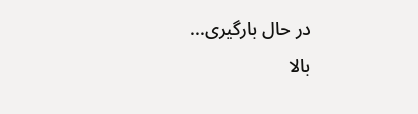در حال بارگیری...
بالا